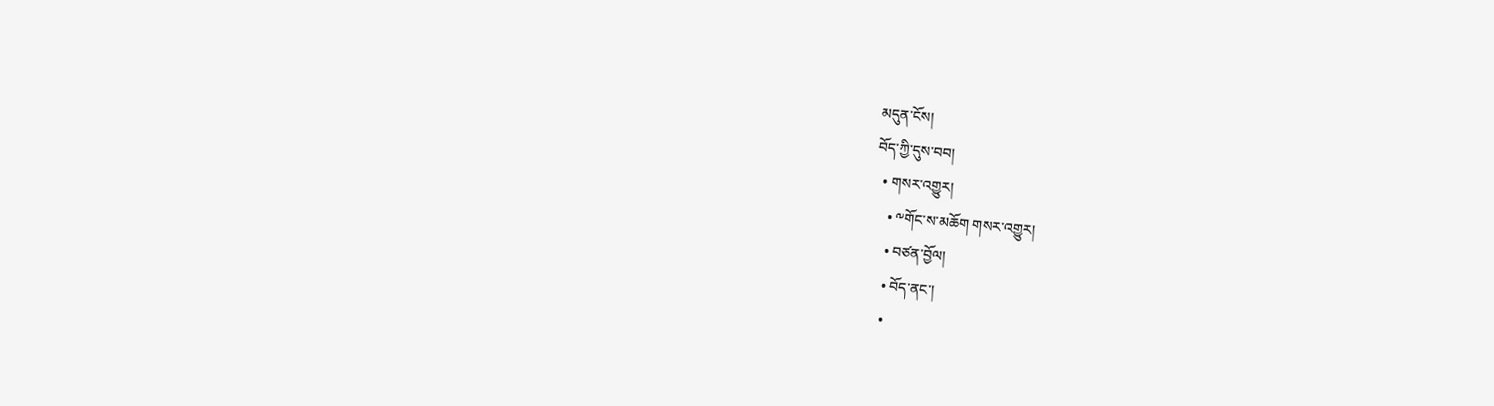མདུན་ངོས།
བོད་ཀྱི་དུས་བབ།
  • གསར་འགྱུར།
    • ༸གོང་ས་མཆོག གསར་འགྱུར།
    • བཙན་བྱོལ།
    • བོད་ནང་།
    •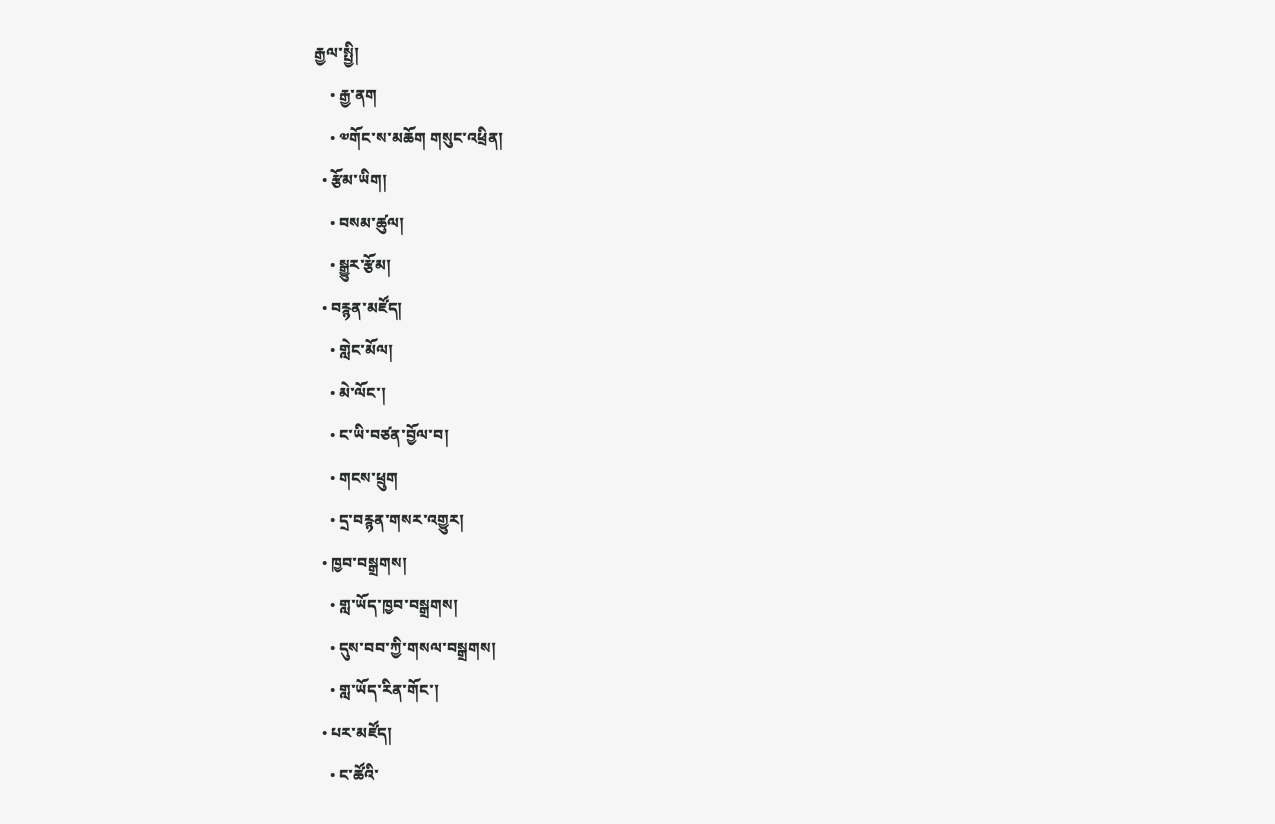རྒྱལ་སྤྱི།
    • རྒྱ་ནག
    • ༧གོང་ས་མཆོག གསུང་འཕྲིན།
  • རྩོམ་ཡིག།
    • བསམ་ཚུལ།
    • སྒྱུར་རྩོམ།
  • བརྙན་མཛོད།
    • གླེང་མོལ།
    • མེ་ལོང་།
    • ང་ཡི་བཙན་བྱོལ་བ།
    • གངས་ཕྲུག
    • དྲ་བརྙན་གསར་འགྱུར།
  • ཁྱབ་བསྒྲགས།
    • གླ་ཡོད་ཁྱབ་བསྒྲགས།
    • དུས་བབ་ཀྱི་གསལ་བསྒྲགས།
    • གླ་ཡོད་རིན་གོང་།
  • པར་མཛོད།
    • ང་ཚོའི་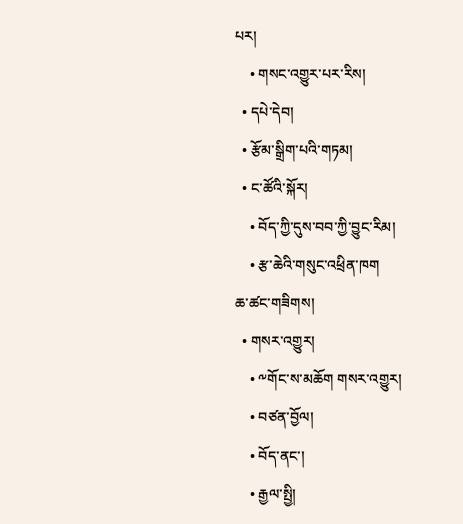པར།
    • གསང་འགྱུར་པར་རིས།
  • དཔེ་དེབ།
  • རྩོམ་སྒྲིག་པའི་གཏམ།
  • ང་ཚོའི་སྐོར།
    • བོད་ཀྱི་དུས་བབ་ཀྱི་བྱུང་རིམ།
    • རྩ་ཆེའི་གསུང་འཕྲིན་ཁག
ཆ་ཚང་གཟིགས།
  • གསར་འགྱུར།
    • ༸གོང་ས་མཆོག གསར་འགྱུར།
    • བཙན་བྱོལ།
    • བོད་ནང་།
    • རྒྱལ་སྤྱི།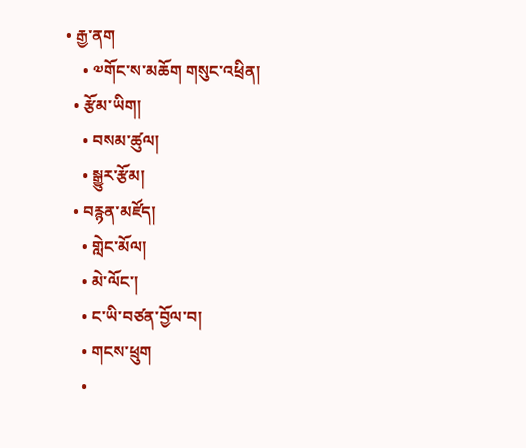• རྒྱ་ནག
    • ༧གོང་ས་མཆོག གསུང་འཕྲིན།
  • རྩོམ་ཡིག།
    • བསམ་ཚུལ།
    • སྒྱུར་རྩོམ།
  • བརྙན་མཛོད།
    • གླེང་མོལ།
    • མེ་ལོང་།
    • ང་ཡི་བཙན་བྱོལ་བ།
    • གངས་ཕྲུག
    •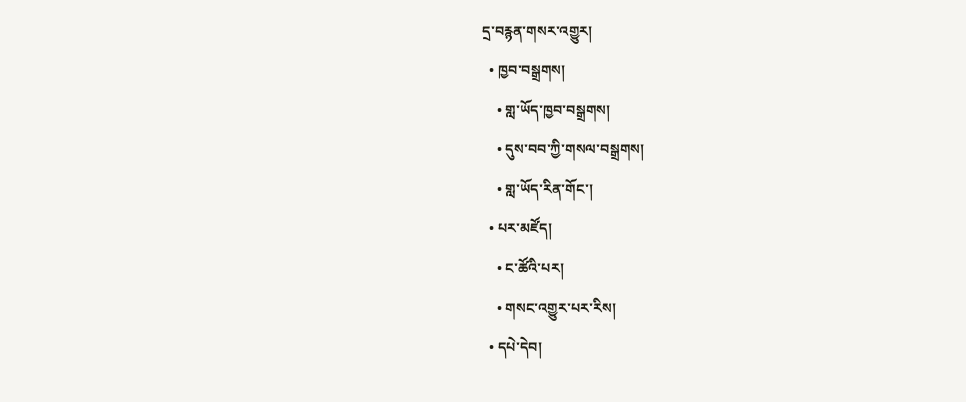དྲ་བརྙན་གསར་འགྱུར།
  • ཁྱབ་བསྒྲགས།
    • གླ་ཡོད་ཁྱབ་བསྒྲགས།
    • དུས་བབ་ཀྱི་གསལ་བསྒྲགས།
    • གླ་ཡོད་རིན་གོང་།
  • པར་མཛོད།
    • ང་ཚོའི་པར།
    • གསང་འགྱུར་པར་རིས།
  • དཔེ་དེབ།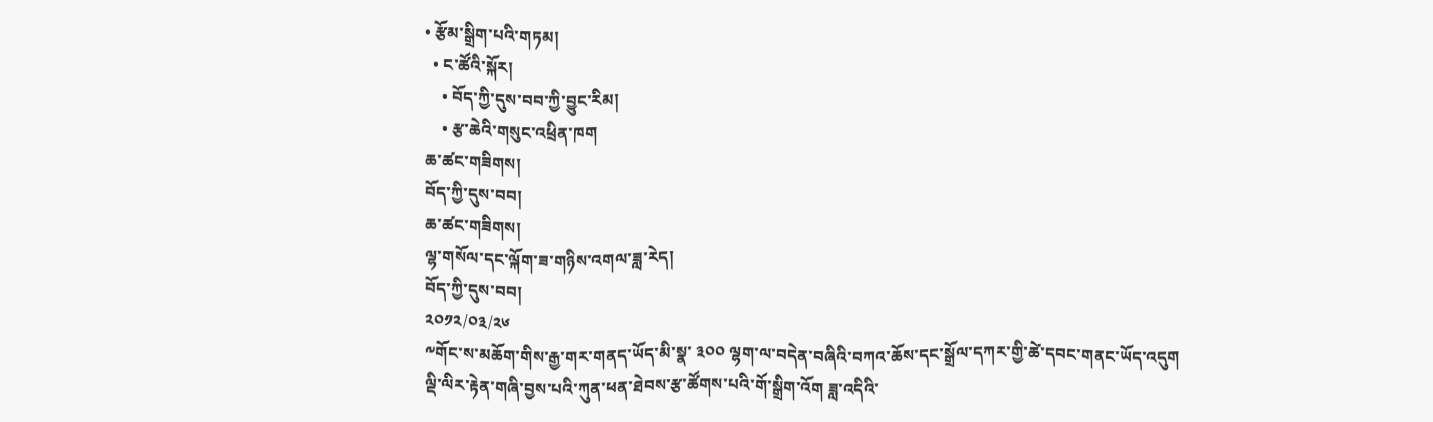• རྩོམ་སྒྲིག་པའི་གཏམ།
  • ང་ཚོའི་སྐོར།
    • བོད་ཀྱི་དུས་བབ་ཀྱི་བྱུང་རིམ།
    • རྩ་ཆེའི་གསུང་འཕྲིན་ཁག
ཆ་ཚང་གཟིགས།
བོད་ཀྱི་དུས་བབ།
ཆ་ཚང་གཟིགས།
ལྷ་གསོལ་དང་ལྐོག་ཟ་གཉིས་འགལ་ཟླ་རེད།
བོད་ཀྱི་དུས་བབ།
༢༠༡༢/༠༣/༢༦
༸གོང་ས་མཆོག་གིས་རྒྱ་གར་གནད་ཡོད་མི་སྣ་ ༣༠༠ ལྷག་ལ་བདེན་བཞིའི་བཀའ་ཆོས་དང་སྒྲོལ་དཀར་གྱི་ཚེ་དབང་གནང་ཡོད་འདུག
ལྡི་ལིར་རྟེན་གཞི་བྱས་པའི་ཀུན་ཕན་ཐེབས་རྩ་ཚོགས་པའི་གོ་སྒྲིག་འོག ཟླ་འདིའི་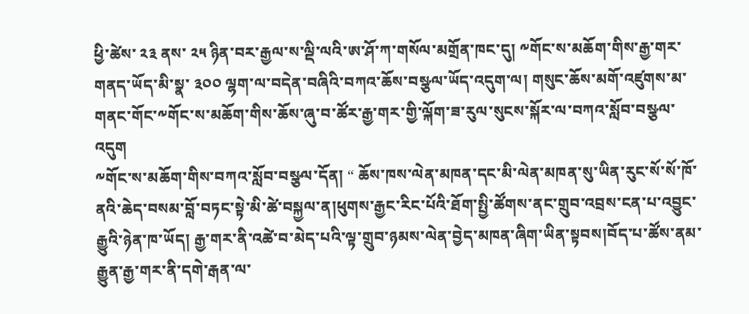ཕྱི་ཚེས་ ༢༣ ནས་ ༢༥ ཉིན་བར་རྒྱལ་ས་ལྡི་ལའི་ཨ་ཤོ་ཀ་གསོལ་མགྲོན་ཁང་དུ། ༸གོང་ས་མཆོག་གིས་རྒྱ་གར་གནད་ཡོད་མི་སྣ་ ༣༠༠ ལྷག་ལ་བདེན་བཞིའི་བཀའ་ཆོས་བསྩལ་ཡོད་འདུག་ལ། གསུང་ཆོས་མགོ་འཛུགས་མ་གནང་གོང་༸གོང་ས་མཆོག་གིས་ཆོས་ཞུ་བ་ཚོར་རྒྱ་གར་གྱི་ལྐོག་ཟ་རུལ་སུངས་སྐོར་ལ་བཀའ་སློབ་བསྩལ་འདུག
༸གོང་ས་མཆོག་གིས་བཀའ་སློབ་བསྩལ་དོན། “ ཆོས་ཁས་ལེན་མཁན་དང་མི་ལེན་མཁན་སུ་ཡིན་རུང་སོ་སོ་ཁོ་ནའི་ཆེད་བསམ་བློ་བཏང་སྟེ་མི་ཚེ་བསྐྱལ་ན།ཕུགས་རྒྱང་རིང་པོའི་ཐོག་སྤྱི་ཚོགས་ནང་གྲུབ་འབྲས་ངན་པ་འབྱུང་རྒྱུའི་ཉེན་ཁ་ཡོད། རྒྱ་གར་ནི་འཚེ་བ་མེད་པའི་ལྟ་གྲུབ་ཉམས་ལེན་བྱེད་མཁན་ཞིག་ཡིན་སྟབས།བོད་པ་ཚོས་ནམ་རྒྱུན་རྒྱ་གར་ནི་དགེ་རྒན་ལ་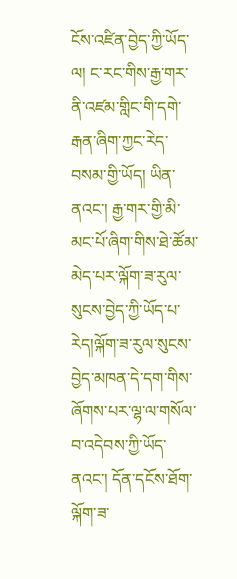ངོས་འཛིན་བྱེད་ཀྱི་ཡོད་ལ། ང་རང་གིས་རྒྱ་གར་ནི་འཛམ་གླིང་གི་དགེ་རྒན་ཞིག་ཀྱང་རེད་བསམ་གྱི་ཡོད། ཡིན་ནའང་། རྒྱ་གར་གྱི་མི་མང་པོ་ཞིག་གིས་ཐེ་ཚོམ་མེད་པར་ལྐོག་ཟ་རུལ་སུངས་བྱེད་ཀྱི་ཡོད་པ་རེད།ལྐོག་ཟ་རུལ་སུངས་བྱེད་མཁན་དེ་དག་གིས་ཞོགས་པར་ལྷ་ལ་གསོལ་བ་འདེབས་ཀྱི་ཡོད་ནའང་། དོན་དངོས་ཐོག་ལྐོག་ཟ་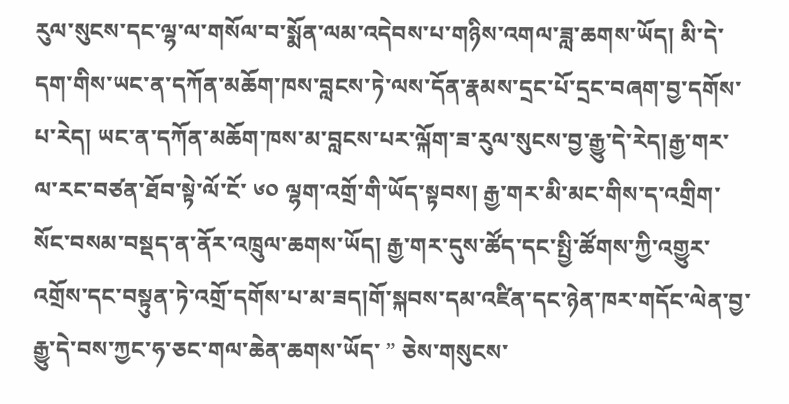རུལ་སུངས་དང་ལྷ་ལ་གསོལ་བ་སྨོན་ལམ་འདེབས་པ་གཉིས་འགལ་ཟླ་ཆགས་ཡོད། མི་དེ་དག་གིས་ཡང་ན་དཀོན་མཆོག་ཁས་བླངས་ཏེ་ལས་དོན་རྣམས་དྲང་པོ་དྲང་བཞག་བྱ་དགོས་པ་རེད། ཡང་ན་དཀོན་མཆོག་ཁས་མ་བླངས་པར་ལྐོག་ཟ་རུལ་སུངས་བྱ་རྒྱུ་དེ་རེད།རྒྱ་གར་ལ་རང་བཙན་ཐོབ་སྟེ་ལོ་ངོ་ ༦༠ ལྷག་འགྲོ་གི་ཡོད་སྟབས། རྒྱ་གར་མི་མང་གིས་ད་འགྲིག་སོང་བསམ་བསྡད་ན་ནོར་འཁྲུལ་ཆགས་ཡོད། རྒྱ་གར་དུས་ཚོད་དང་སྤྱི་ཚོགས་ཀྱི་འགྱུར་འགྲོས་དང་བསྟུན་ཏེ་འགྲོ་དགོས་པ་མ་ཟད།གོ་སྐབས་དམ་འཛིན་དང་ཉེན་ཁར་གདོང་ལེན་བྱ་རྒྱུ་དེ་བས་ཀྱང་ཧ་ཅང་གལ་ཆེན་ཆགས་ཡོད་ ” ཅེས་གསུངས་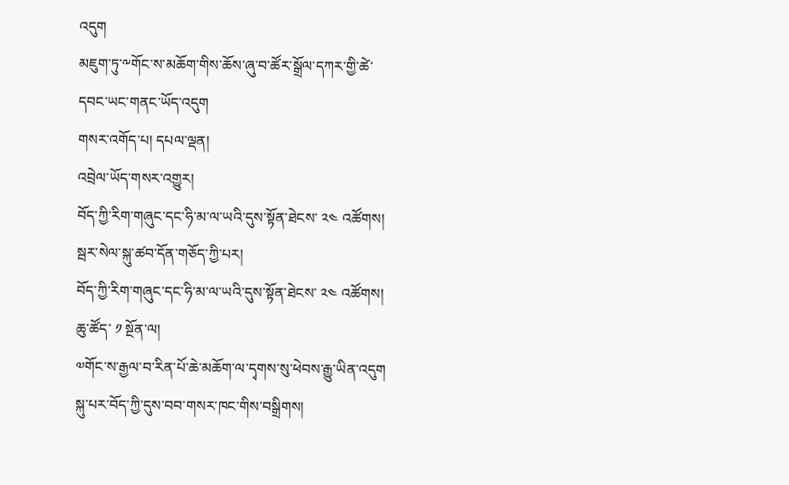འདུག
མཇུག་ཏུ་༸གོང་ས་མཆོག་གིས་ཆོས་ཞུ་བ་ཚོར་སྒྲོལ་དཀར་གྱི་ཚེ་དབང་ཡང་གནང་ཡོད་འདུག
གསར་འགོད་པ། དཔལ་ལྡན།
འབྲེལ་ཡོད་གསར་འགྱུར།
བོད་ཀྱི་རིག་གཞུང་དང་ཧི་མ་ལ་ཡའི་དུས་སྟོན་ཐེངས་ ༢༤ འཚོགས། སྦར་སེལ་སྐུ་ཚབ་དོན་གཅོད་ཀྱི་པར།
བོད་ཀྱི་རིག་གཞུང་དང་ཧི་མ་ལ་ཡའི་དུས་སྟོན་ཐེངས་ ༢༤ འཚོགས།
ཆུ་ཚོད་ ༡ སྔོན་ལ།
༧གོང་ས་རྒྱལ་བ་རིན་པོ་ཆེ་མཆོག་ལ་དྭགས་སུ་ཕེབས་རྒྱུ་ཡིན་འདུག སྐུ་པར་བོད་ཀྱི་དུས་བབ་གསར་ཁང་གིས་བསྒྲིགས།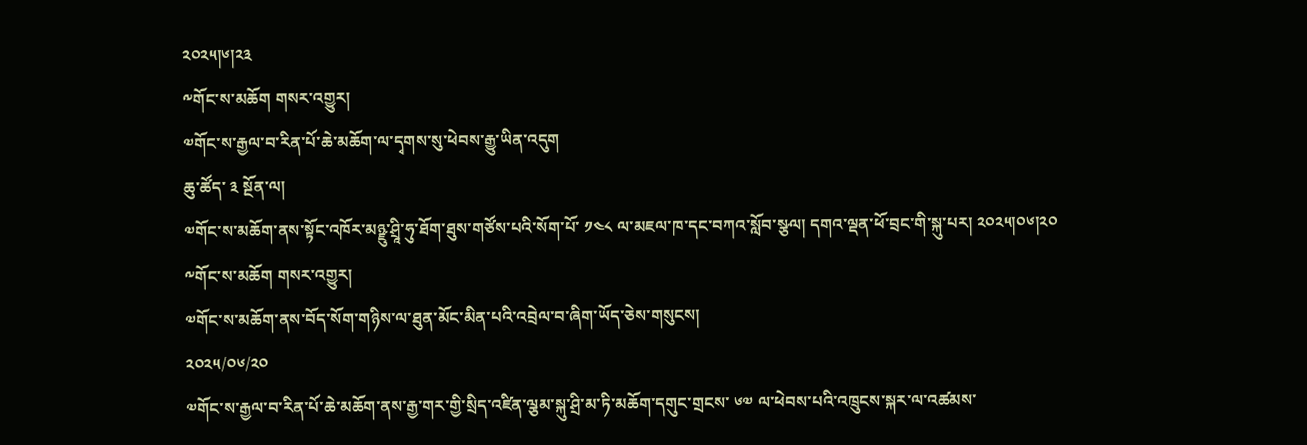༢༠༢༥།༦།༢༣
༸གོང་ས་མཆོག གསར་འགྱུར།
༧གོང་ས་རྒྱལ་བ་རིན་པོ་ཆེ་མཆོག་ལ་དྭགས་སུ་ཕེབས་རྒྱུ་ཡིན་འདུག
ཆུ་ཚོད་ ༣ སྔོན་ལ།
༧གོང་ས་མཆོག་ནས་སྟོང་འཁོར་མཉྫུ་ཤྲཱི་ཧུ་ཐོག་ཐུས་གཙོས་པའི་སོག་པོ་ ༡༤༨ ལ་མཇལ་ཁ་དང་བཀའ་སློབ་སྩལ། དགའ་ལྡན་ཕོ་བྲང་གི་སྐུ་པར། ༢༠༢༥།༠༦།༢༠
༸གོང་ས་མཆོག གསར་འགྱུར།
༧གོང་ས་མཆོག་ནས་བོད་སོག་གཉིས་ལ་ཐུན་མོང་མིན་པའི་འབྲེལ་བ་ཞིག་ཡོད་ཅེས་གསུངས།
༢༠༢༥/༠༦/༢༠
༧གོང་ས་རྒྱལ་བ་རིན་པོ་ཆེ་མཆོག་ནས་རྒྱ་གར་གྱི་སྲིད་འཛིན་ལྕམ་སྐུ་ཤྲི་མ་ཏི་མཆོག་དགུང་གྲངས་ ༦༧ ལ་ཕེབས་པའི་འཁྲུངས་སྐར་ལ་འཚམས་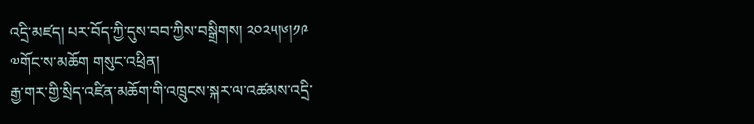འདྲི་མཛད། པར་བོད་ཀྱི་དུས་བབ་ཀྱིས་བསྒྲིགས། ༢༠༢༥།༦།༡༩
༧གོང་ས་མཆོག གསུང་འཕྲིན།
རྒྱ་གར་གྱི་སྲིད་འཛིན་མཆོག་གི་འཁྲུངས་སྐར་ལ་འཚམས་འདྲི་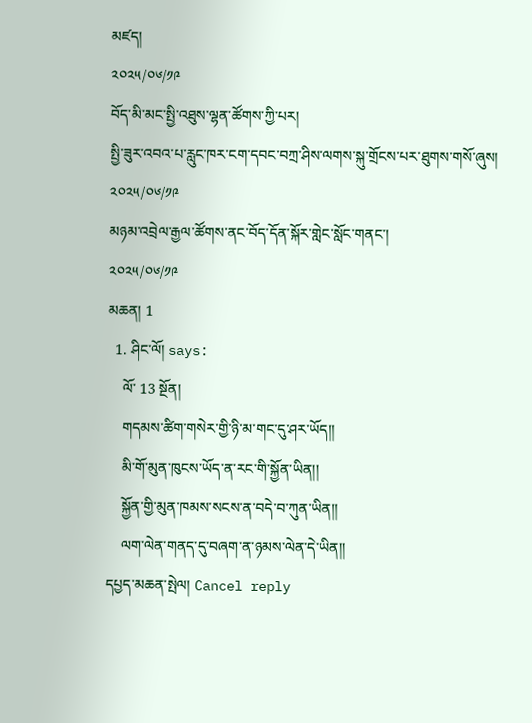མཛད།
༢༠༢༥/༠༦/༡༩
བོད་མི་མང་སྤྱི་འཐུས་ལྷན་ཚོགས་ཀྱི་པར།
སྤྱི་ཟུར་འབའ་པ་རླུང་ཁར་ངག་དབང་བཀྲ་ཤིས་ལགས་སྐུ་གྲོངས་པར་ཐུགས་གསོ་ཞུས།
༢༠༢༥/༠༦/༡༩
མཉམ་འབྲེལ་རྒྱལ་ཚོགས་ནང་བོད་དོན་སྐོར་གླེང་སློང་གནང་།
༢༠༢༥/༠༦/༡༩
མཆན། 1
  1. ཤིང་ལོ། says:
    ལོ་ 13 སྔོན།
    གདམས་ཚིག་གསེར་གྱི་ཉི་མ་གང་དུ་ཤར་ཡོད།།
    མི་གོ་མུན་ཁུངས་ཡོད་ན་རང་གི་སྐྱོན་ཡིན།།
    སྐྱོན་གྱི་མུན་ཁམས་སངས་ན་བདེ་བ་ཀུན་ཡིན།།
    ལག་ལེན་གནད་དུ་བཞག་ན་ཉམས་ལེན་དེ་ཡིན།།
དཔྱད་མཆན་སྤེལ། Cancel reply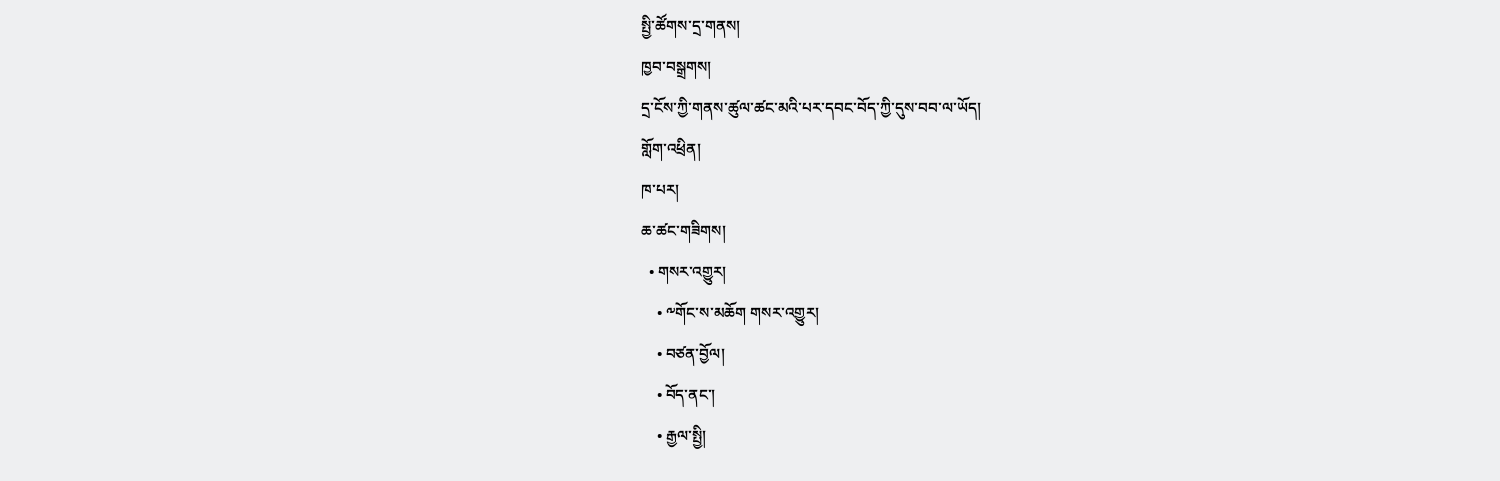སྤྱི་ཚོགས་དྲ་གནས།
ཁྱབ་བསྒྲགས།
དྲ་ངོས་ཀྱི་གནས་ཚུལ་ཚང་མའི་པར་དབང་བོད་ཀྱི་དུས་བབ་ལ་ཡོད།
གློག་འཕྲིན།
ཁ་པར།
ཆ་ཚང་གཟིགས།
  • གསར་འགྱུར།
    • ༸གོང་ས་མཆོག གསར་འགྱུར།
    • བཙན་བྱོལ།
    • བོད་ནང་།
    • རྒྱལ་སྤྱི།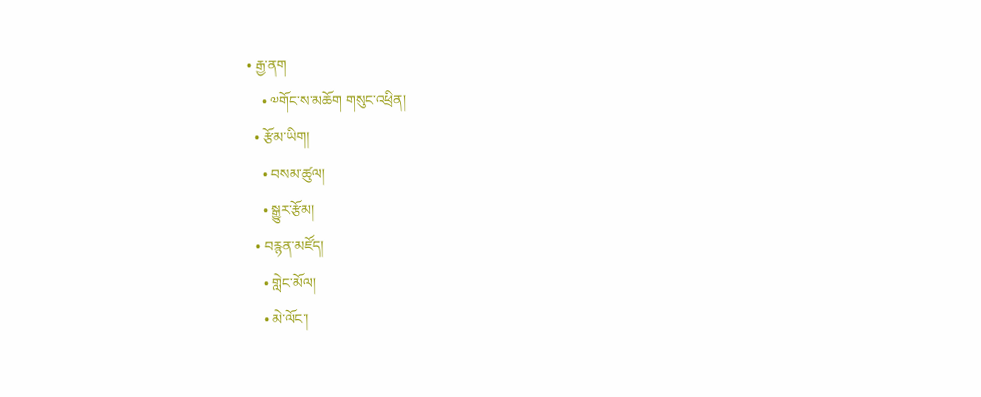• རྒྱ་ནག
    • ༧གོང་ས་མཆོག གསུང་འཕྲིན།
  • རྩོམ་ཡིག།
    • བསམ་ཚུལ།
    • སྒྱུར་རྩོམ།
  • བརྙན་མཛོད།
    • གླེང་མོལ།
    • མེ་ལོང་།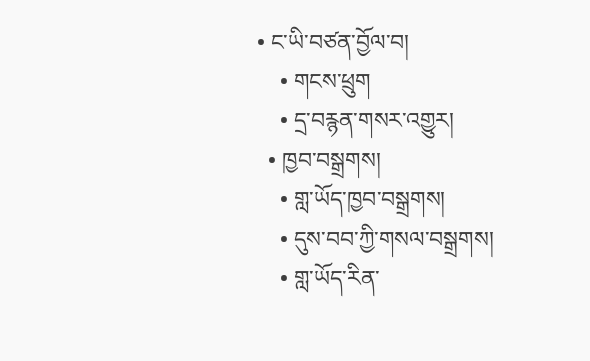• ང་ཡི་བཙན་བྱོལ་བ།
    • གངས་ཕྲུག
    • དྲ་བརྙན་གསར་འགྱུར།
  • ཁྱབ་བསྒྲགས།
    • གླ་ཡོད་ཁྱབ་བསྒྲགས།
    • དུས་བབ་ཀྱི་གསལ་བསྒྲགས།
    • གླ་ཡོད་རིན་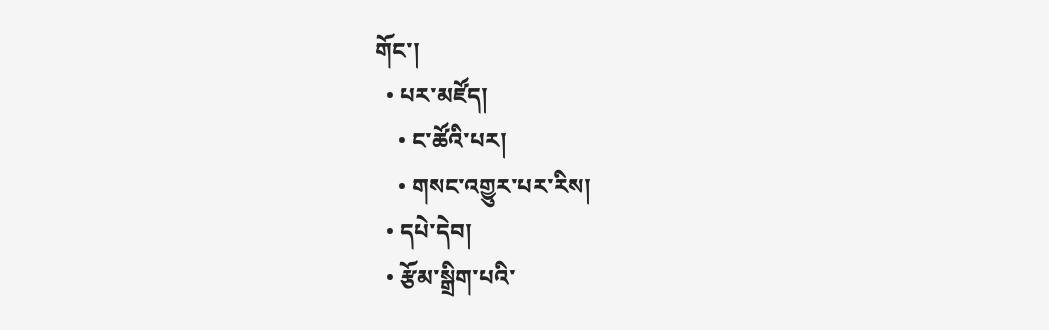གོང་།
  • པར་མཛོད།
    • ང་ཚོའི་པར།
    • གསང་འགྱུར་པར་རིས།
  • དཔེ་དེབ།
  • རྩོམ་སྒྲིག་པའི་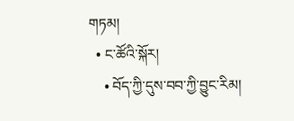གཏམ།
  • ང་ཚོའི་སྐོར།
    • བོད་ཀྱི་དུས་བབ་ཀྱི་བྱུང་རིམ།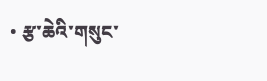• རྩ་ཆེའི་གསུང་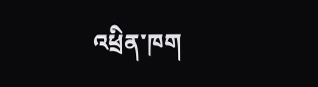འཕྲིན་ཁག